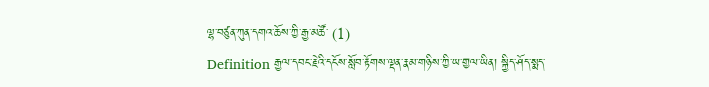ལྷ་བཙུན་ཀུན་དགའ་ཆོས་ཀྱི་རྒྱ་མཚོ་ (1)
Definition རྒྱལ་དབང་རྗེའི་དངོས་སློབ་རྟོགས་ལྡན་རྣམ་གཉིས་ཀྱི་ཡ་གྱལ་ཡིན། སྐྱིད་ཤོད་སྨད་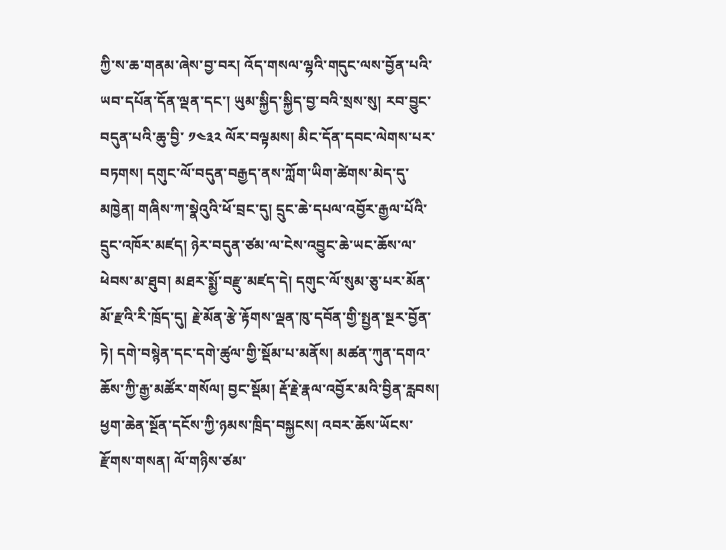ཀྱི་ས་ཆ་གནམ་ཞེས་བྱ་བར། འོད་གསལ་ལྷའི་གདུང་ལས་བྱོན་པའི་ཡབ་དཔོན་དོན་ལྡན་དང་། ཡུམ་སྐྱིད་སྐྱིད་བྱ་བའི་སྲས་སུ། རབ་བྱུང་བདུན་པའི་ཆུ་བྱི་ ༡༤༣༢ ལོར་བལྟམས། མིང་དོན་དབང་ལེགས་པར་བཏགས། དགུང་ལོ་བདུན་བརྒྱད་ནས་ཀློག་ཡིག་ཚེགས་མེད་དུ་མཁྱེན། གཞིས་ཀ་སྣེའུའི་ཕོ་བྲང་དུ། དྲུང་ཆེ་དཔལ་འབྱོར་རྒྱལ་པོའི་དྲུང་འཁོར་མཛད། ཉེར་བདུན་ཙམ་ལ་ངེས་འབྱུང་ཆེ་ཡང་ཆོས་ལ་ཕེབས་མ་ཐུབ། མཐར་སྨྱོ་བརྫུ་མཛད་དེ། དགུང་ལོ་སུམ་ཅུ་པར་མོན་མོ་རྫའི་རི་ཁྲོད་དུ། རྗེ་མོན་རྩེ་རྟོགས་ལྡན་ཁུ་དབོན་གྱི་སྤྱན་སྔར་བྱོན་ཏེ། དགེ་བསྙེན་དང་དགེ་ཚུལ་གྱི་སྡོམ་པ་མནོས། མཚན་ཀུན་དགའ་ཆོས་ཀྱི་རྒྱ་མཚོར་གསོལ། བྱང་སྡོམ། རྡོ་རྗེ་རྣལ་འབྱོར་མའི་བྱིན་རླབས། ཕྱག་ཆེན་སྔོན་དངོས་ཀྱི་ཉམས་ཁྲིད་བསྐྱངས། འབར་ཆོས་ཡོངས་རྫོགས་གསན། ལོ་གཉིས་ཙམ་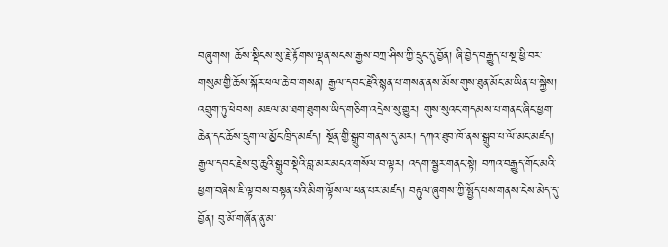བཞུགས། ཆོས་སྡིངས་སུ་རྗེ་རྟོགས་ལྡན་སངས་རྒྱས་བཀྲ་ཤིས་ཀྱི་དྲུང་དུ་བྱོན། ཞི་བྱེད་བརྒྱུད་པ་སྔ་ཕྱི་བར་གསུམ་གྱི་ཆོས་སྐོར་ཕལ་ཆེ་བ་གསན། རྒྱལ་དབང་རྗེའི་སྙན་པ་གསན་ནས་མོས་གུས་ཐུན་མོང་མ་ཡིན་པ་སྐྱེས། འབྲུག་ཏུ་ཕེབས། མཇལ་མ་ཐག་ཐུགས་ཡིད་གཅིག་འདྲེས་སུ་གྱུར། གུས་སུའང་གདམས་པ་གནང་ཞིང་ཕྱག་ཆེན་དང་ཆོས་དྲུག་ལ་མྱོང་ཁྲིད་མཛད། སྔོན་གྱི་སྒྲུབ་གནས་དུ་མར། དཀའ་ཐུབ་ཁོ་ནས་སྒྲུབ་པ་ལོ་མང་མཛད། རྒྱལ་དབང་རྗེས་བུ་ཆུའི་སྒྲུབ་སྡེའི་བླ་མར་མངའ་གསོལ་བ་ལྟར། འདག་སྦྱར་གནང་སྟེ། བཀའ་བརྒྱུད་གོང་མའི་ཕྱག་བཞེས་ཇི་ལྟ་བས་བསྟན་པའི་མིག་ལྟོས་ལ་ཕན་པར་མཛད། བརྟུལ་ཞུགས་ཀྱི་སྤྱོད་པས་གནས་ངེས་མེད་དུ་བྱོན། བུ་མོ་གཞོན་ནུ་མ་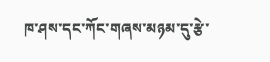ཁ་ཤས་དང་ཀོང་གཞས་མཉམ་དུ་རྩེ་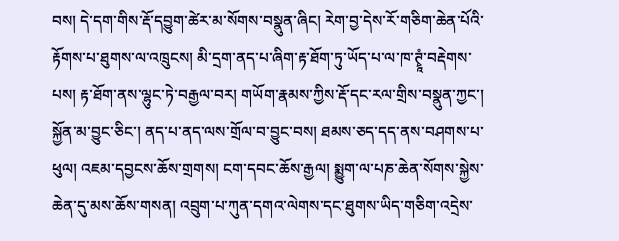བས། དེ་དག་གིས་རྡོ་དབྱུག་ཚེར་མ་སོགས་བསྣུན་ཞིང། རེག་བྱ་དེས་རོ་གཅིག་ཆེན་པོའི་རྟོགས་པ་ཐུགས་ལ་འཁྲུངས། མི་དྲག་ནད་པ་ཞིག་རྟ་ཐོག་ཏུ་ཡོད་པ་ལ་ཁ་ཊྭཱཾ་བརྡེགས་པས། རྟ་ཐོག་ནས་ལྷུང་ཏེ་བརྒྱལ་བར། གཡོག་རྣམས་ཀྱིས་རྡོ་དང་རལ་གྲིས་བསྣུན་ཀྱང་། སྐྱོན་མ་བྱུང་ཅིང་། ནད་པ་ནད་ལས་གྲོལ་བ་བྱུང་བས། ཐམས་ཅད་དད་ནས་བཤགས་པ་ཕུལ། འཇམ་དབྱངས་ཆོས་གྲགས། ངག་དབང་ཆོས་རྒྱལ། སྨྱུག་ལ་པཎ་ཆེན་སོགས་སྐྱེས་ཆེན་དུ་མས་ཆོས་གསན། འབྲུག་པ་ཀུན་དགའ་ལེགས་དང་ཐུགས་ཡིད་གཅིག་འདྲེས་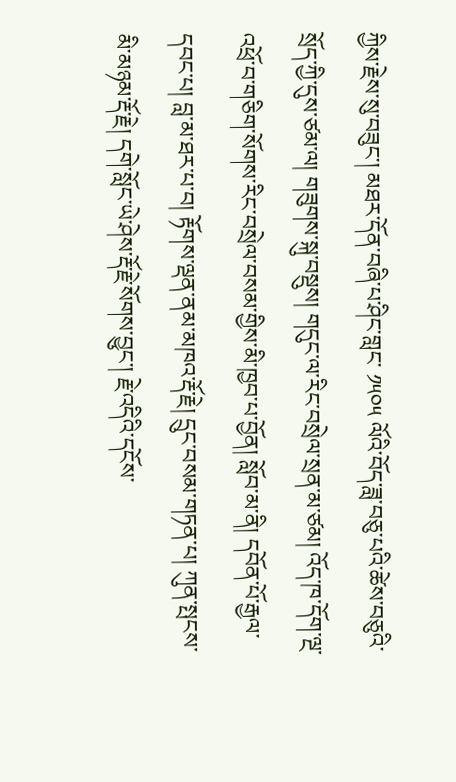ཀྱིས་རྗེས་སུ་བཟུང་། མཐར་དོན་བཞི་པ་ཤིང་གླང་ ༡༥༠༥ ལོའི་བོད་ཟླ་བཅུ་པའི་ཚེས་བཅུའི་སྲོད་ཀྱི་དུས་ཙམ་ལ། གཟུགས་སྐུ་བསྡུས། གདུང་ལ་རིང་བསྲེལ་སྲན་མ་ཙམ། འོད་ཁ་དོག་ལྔ་འཕྲོ་བ་གཅིག་སོགས་རིང་བསྲེལ་བསམ་གྱིས་མི་ཁྱབ་པ་བྱོན། སློབ་མ་ནི། དབོན་པོ་རྒྱལ་དབང་པ། བླ་མ་ཐར་པ་བ། རྟོགས་ལྡན་ནམ་མཁའ་རྡོ་རྗེ། དྲུང་བསམ་གཏན་པ། ཀུན་སྤངས་མི་མཉམ་རྡོ་རྗེ། དགེ་སློང་ཡེ་ཤེས་རྡོ་རྗེ་སོགས་བྱུང་། རྗེ་འདིའི་དངོས་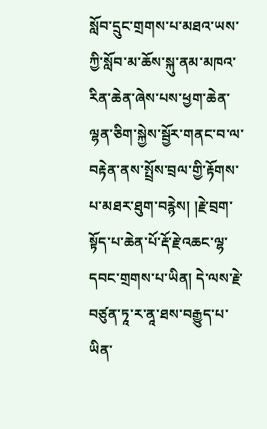སློབ་དྲུང་གྲགས་པ་མཐའ་ཡས་ཀྱི་སློབ་མ་ཆོས་སྐུ་ནམ་མཁའ་རིན་ཆེན་ཞེས་པས་ཕྱག་ཆེན་ལྷན་ཅིག་སྐྱེས་སྦྱོར་གནང་བ་ལ་བརྟེན་ནས་སྤྲོས་བྲལ་གྱི་རྟོགས་པ་མཐར་ཐུག་བརྙེས། །རྗེ་བྲག་སྟོད་པ་ཆེན་པོ་རྡོ་རྗེ་འཆང་ལྷ་དབང་གྲགས་པ་ཡིན། དེ་ལས་རྗེ་བཙུན་ཏཱ་ར་ནཱ་ཐས་བརྒྱུད་པ་ཡིན་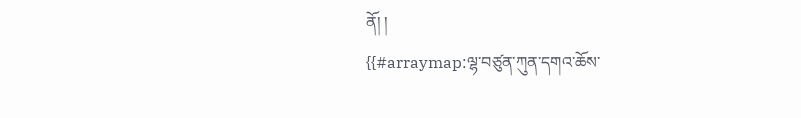ནོ། །
{{#arraymap:ལྷ་བཙུན་ཀུན་དགའ་ཆོས་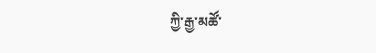ཀྱི་རྒྱ་མཚོ་